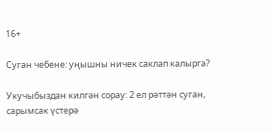16+

Суган чебене: уңышны ничек саклап калырга?

Укучыбыздан килгән сорау: 2 ел рәттән суган, сарымсак үстерә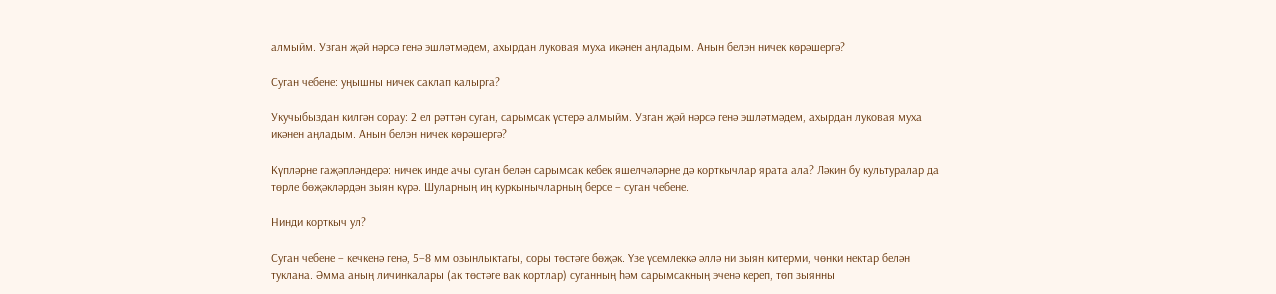алмыйм. Узган җәй нәрсә генә эшләтмәдем, ахырдан луковая муха икәнен аңладым. Анын белэн ничек көрәшергә?

Суган чебене: уңышны ничек саклап калырга?

Укучыбыздан килгән сорау: 2 ел рәттән суган, сарымсак үстерә алмыйм. Узган җәй нәрсә генә эшләтмәдем, ахырдан луковая муха икәнен аңладым. Анын белэн ничек көрәшергә?

Күпләрне гаҗәпләндерә: ничек инде ачы суган белән сарымсак кебек яшелчәләрне дә корткычлар ярата ала? Ләкин бу культуралар да төрле бөҗәкләрдән зыян күрә. Шуларның иң куркынычларның берсе – суган чебене.

Нинди корткыч ул?

Суган чебене – кечкенә генә, 5–8 мм озынлыктагы, соры төстәге бөҗәк. Үзе үсемлеккә әллә ни зыян китерми, чөнки нектар белән туклана. Әмма аның личинкалары (ак төстәге вак кортлар) суганның һәм сарымсакның эченә кереп, төп зыянны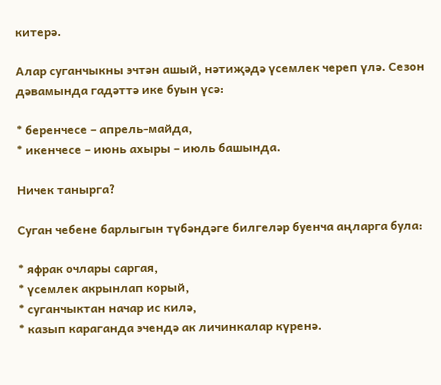китерә.

Алар суганчыкны эчтән ашый, нәтиҗәдә үсемлек череп үлә. Сезон дәвамында гадәттә ике буын үсә:

* беренчесе – апрель-майда,
* икенчесе – июнь ахыры – июль башында.

Ничек танырга?

Суган чебене барлыгын түбәндәге билгеләр буенча аңларга була:

* яфрак очлары саргая,
* үсемлек акрынлап корый,
* суганчыктан начар ис килә,
* казып караганда эчендә ак личинкалар күренә.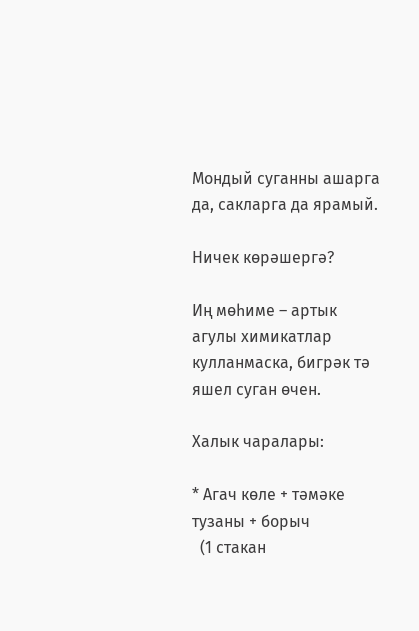Мондый суганны ашарга да, сакларга да ярамый.

Ничек көрәшергә?

Иң мөһиме – артык агулы химикатлар кулланмаска, бигрәк тә яшел суган өчен.

Халык чаралары:

* Агач көле + тәмәке тузаны + борыч
  (1 стакан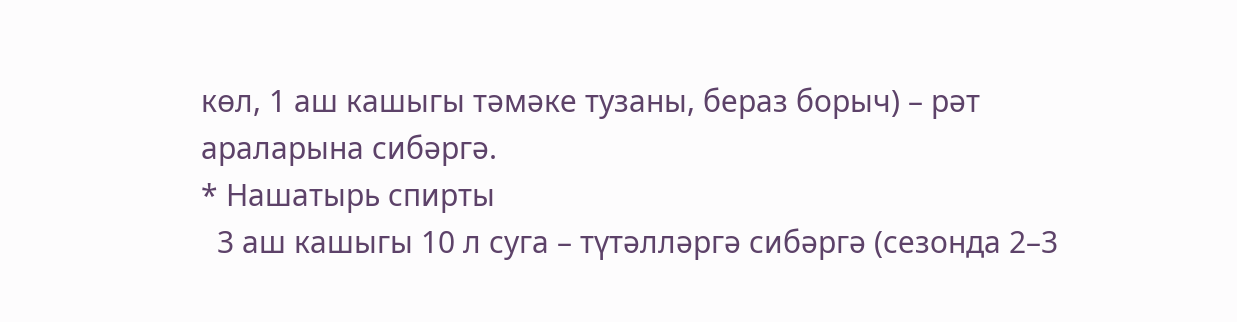көл, 1 аш кашыгы тәмәке тузаны, бераз борыч) – рәт араларына сибәргә.
* Нашатырь спирты
  3 аш кашыгы 10 л суга – түтәлләргә сибәргә (сезонда 2–3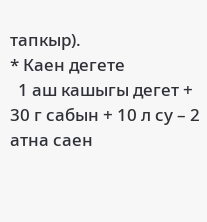тапкыр).
* Каен дегете
  1 аш кашыгы дегет + 30 г сабын + 10 л су – 2 атна саен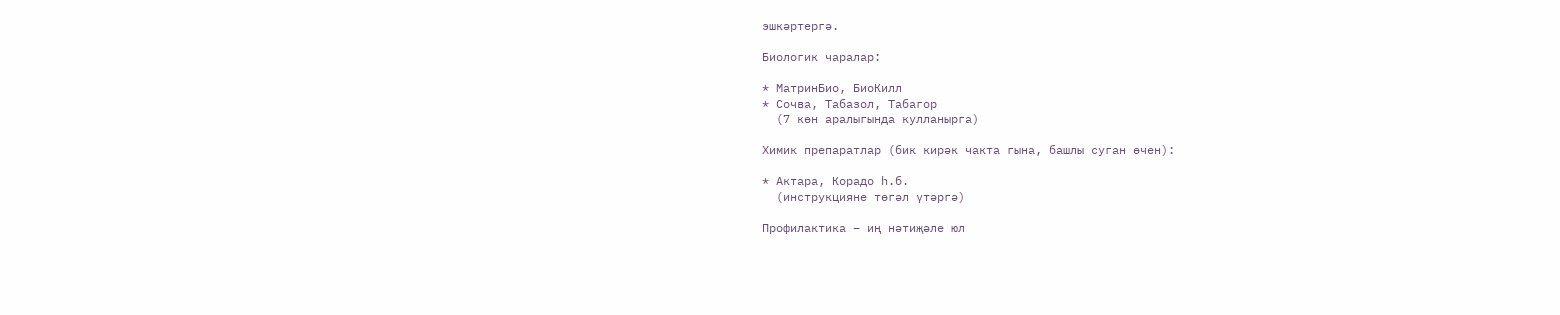эшкәртергә.

Биологик чаралар:

* МатринБио, БиоКилл
* Сочва, Табазол, Табагор
  (7 көн аралыгында кулланырга)

Химик препаратлар (бик кирәк чакта гына, башлы суган өчен):

* Актара, Корадо һ.б.
  (инструкцияне төгәл үтәргә)

Профилактика – иң нәтиҗәле юл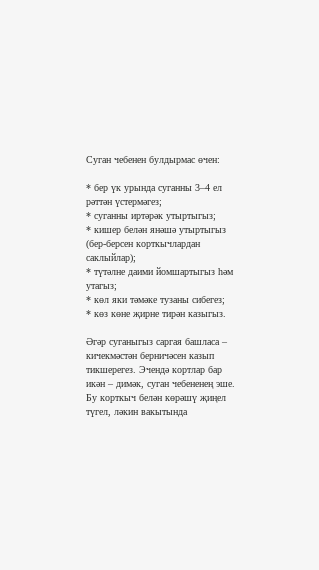Суган чебенен булдырмас өчен:

* бер үк урында суганны 3–4 ел рәттән үстермәгез;
* суганны иртәрәк утыртыгыз;
* кишер белән янәшә утыртыгыз (бер-берсен корткычлардан саклыйлар);
* түтәлне даими йомшартыгыз һәм утагыз;
* көл яки тәмәке тузаны сибегез;
* көз көне җирне тирән казыгыз.

Әгәр суганыгыз саргая башласа – кичекмәстән берничәсен казып тикшерегез. Эчендә кортлар бар икән – димәк, суган чебененең эше. Бу корткыч белән көрәшү җиңел түгел, ләкин вакытында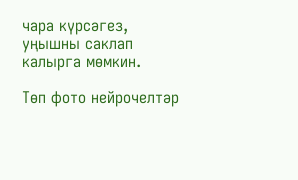чара күрсәгез, уңышны саклап калырга мөмкин.

Төп фото нейрочелтәр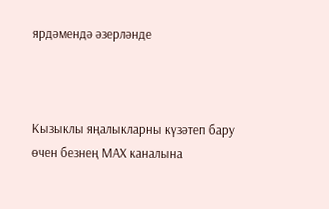ярдәмендә әзерләнде



Кызыклы яңалыкларны күзәтеп бару өчен безнең МАХ каналына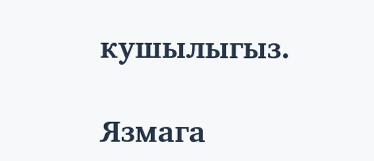кушылыгыз.

Язмага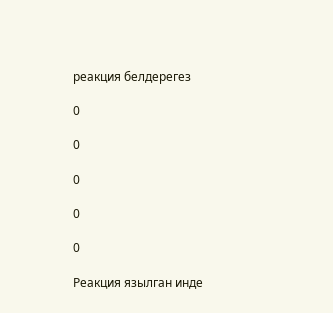реакция белдерегез

0

0

0

0

0

Реакция язылган инде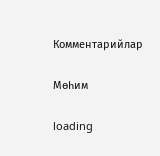Комментарийлар

Мөһим

loading